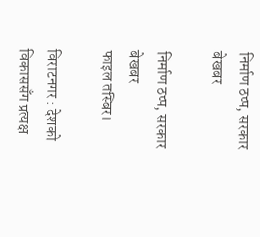निर्माण ठप्प, सरकार बेखबर

निर्माण ठप्प, सरकार बेखबर
फाइल तस्बिर।

विराटनगर : देशको विकाससँग प्रत्यक्ष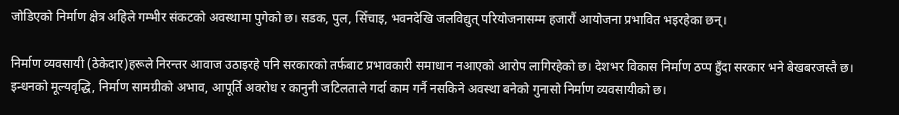जोडिएको निर्माण क्षेत्र अहिले गम्भीर संकटको अवस्थामा पुगेको छ। सडक, पुल, सिँचाइ, भवनदेखि जलविद्युत् परियोजनासम्म हजारौं आयोजना प्रभावित भइरहेका छन्।

निर्माण व्यवसायी (ठेकेदार)हरूले निरन्तर आवाज उठाइरहे पनि सरकारको तर्फबाट प्रभावकारी समाधान नआएको आरोप लागिरहेको छ। देशभर विकास निर्माण ठप्प हुँदा सरकार भने बेखबरजस्तै छ। इन्धनको मूल्यवृद्धि, निर्माण सामग्रीको अभाव, आपूर्ति अवरोध र कानुनी जटिलताले गर्दा काम गर्नै नसकिने अवस्था बनेको गुनासो निर्माण व्यवसायीको छ।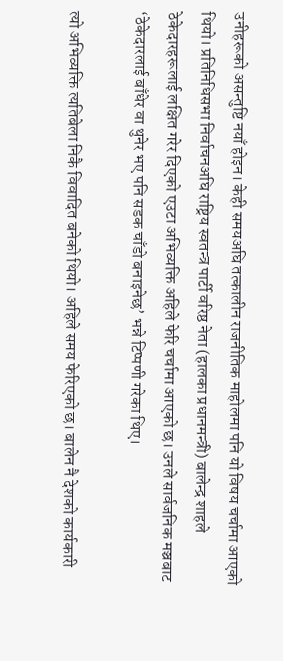उनीहरूको असन्तुष्टि नयाँ होइन। केही समयअघि तत्कालीन राजनीतिक माहोलमा पनि यो विषय चर्चामा आएको थियो। प्रतिनिधिसभा निर्वाचनअघि राष्ट्रिय स्वतन्त्र पार्टी वरिष्ठ नेता (हालका प्रधानमन्त्री) बालेन्द्र शाहले ठेकेदारहरूलाई लक्षित गरेर दिएको एउटा अभिव्यक्ति अहिले फेरि चर्चामा आएको छ। उनले सार्वजनिक मञ्चबाट ‘ठेकेदारलाई बाँधेर वा थुनेर भए पनि सडक चाँडो बनाइनेछ’ भन्ने टिप्पणी गरेका थिए।

त्यो अभिव्यक्ति त्यतिबेला निकै विवादित बनेको थियो। अहिले समय फेरिएको छ। बालेन नै देशको कार्यकारी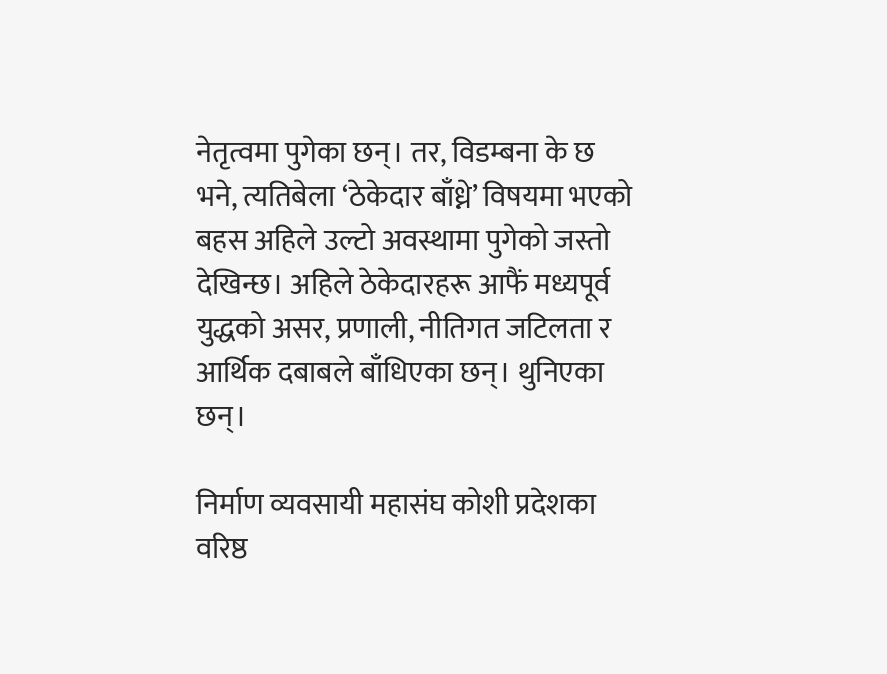नेतृत्वमा पुगेका छन्। तर, विडम्बना के छ भने, त्यतिबेला ‘ठेकेदार बाँध्ने’ विषयमा भएको बहस अहिले उल्टो अवस्थामा पुगेको जस्तो देखिन्छ। अहिले ठेकेदारहरू आफैं मध्यपूर्व युद्धको असर, प्रणाली, नीतिगत जटिलता र आर्थिक दबाबले बाँधिएका छन्। थुनिएका छन्।

निर्माण व्यवसायी महासंघ कोशी प्रदेशका वरिष्ठ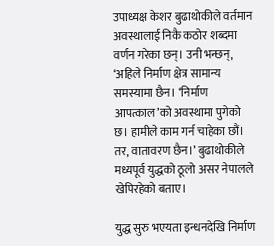उपाध्यक्ष केशर बुढाथोकीले वर्तमान अवस्थालाई निकै कठोर शब्दमा वर्णन गरेका छन्। उनी भन्छन्, ‘अहिले निर्माण क्षेत्र सामान्य समस्यामा छैन। ‘निर्माण आपत्काल’को अवस्थामा पुगेको छ। हामीले काम गर्न चाहेका छौं। तर, वातावरण छैन।’ बुढाथोकीले मध्यपूर्व युद्धको ठूलो असर नेपालले खेपिरहेको बताए।

युद्ध सुरु भएयता इन्धनदेखि निर्माण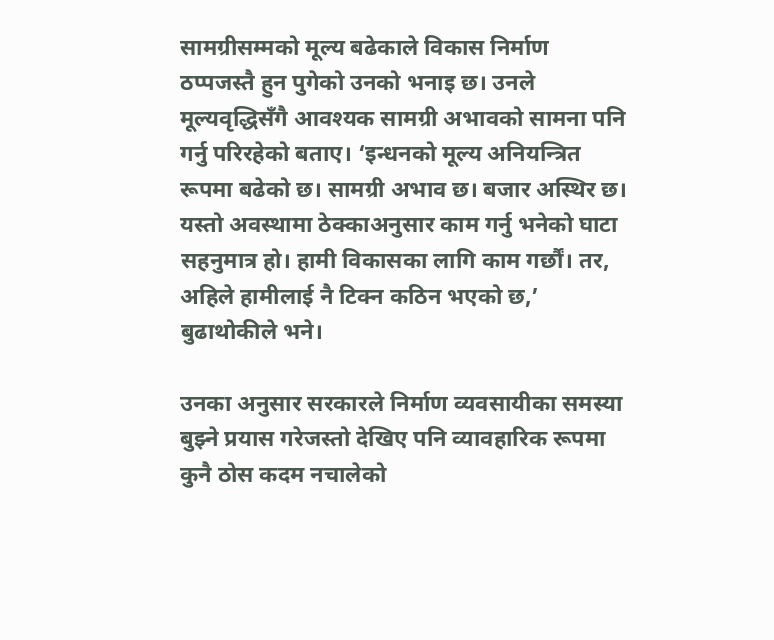सामग्रीसम्मको मूल्य बढेकाले विकास निर्माण ठप्पजस्तै हुन पुगेको उनको भनाइ छ। उनले मूल्यवृद्धिसँगै आवश्यक सामग्री अभावको सामना पनि गर्नु परिरहेको बताए। ‘इन्धनको मूल्य अनियन्त्रित रूपमा बढेको छ। सामग्री अभाव छ। बजार अस्थिर छ। यस्तो अवस्थामा ठेक्काअनुसार काम गर्नु भनेको घाटा सहनुमात्र हो। हामी विकासका लागि काम गर्छौं। तर, अहिले हामीलाई नै टिक्न कठिन भएको छ,’ बुढाथोकीले भने।

उनका अनुसार सरकारले निर्माण व्यवसायीका समस्या बुझ्ने प्रयास गरेजस्तो देखिए पनि व्यावहारिक रूपमा कुनै ठोस कदम नचालेको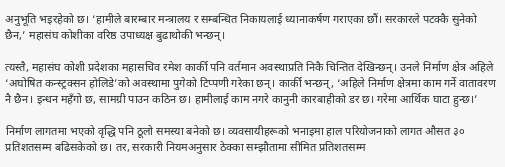अनुभूति भइरहेको छ। ‘हामीले बारम्बार मन्त्रालय र सम्बन्धित निकायलाई ध्यानाकर्षण गराएका छौं। सरकारले पटक्कै सुनेको छैन,’ महासंघ कोशीका वरिष्ठ उपाध्यक्ष बुढाथोकी भन्छन्।

त्यस्तै, महासंघ कोशी प्रदेशका महासचिव रमेश कार्की पनि वर्तमान अवस्थाप्रति निकै चिन्तित देखिन्छन्। उनले निर्माण क्षेत्र अहिले ‘अघोषित कन्स्ट्रक्सन होलिडे’को अवस्थामा पुगेको टिप्पणी गरेका छन्। कार्की भन्छन्, ‘अहिले निर्माण क्षेत्रमा काम गर्ने वातावरण नै छैन। इन्धन महँगो छ, सामग्री पाउन कठिन छ। हामीलाई काम नगरे कानुनी कारबाहीको डर छ। गरेमा आर्थिक घाटा हुन्छ।’

निर्माण लागतमा भएको वृद्धि पनि ठूलो समस्या बनेको छ। व्यवसायीहरूको भनाइमा हाल परियोजनाको लागत औसत ३० प्रतिशतसम्म बढिसकेको छ। तर, सरकारी नियमअनुसार ठेक्का सम्झौतामा सीमित प्रतिशतसम्म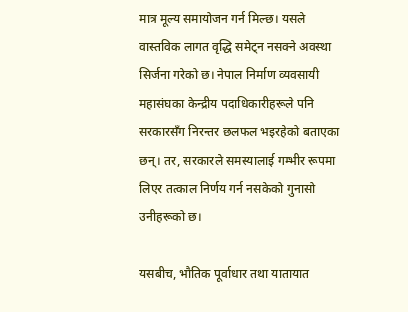मात्र मूल्य समायोजन गर्न मिल्छ। यसले वास्तविक लागत वृद्धि समेट्न नसक्ने अवस्था सिर्जना गरेको छ। नेपाल निर्माण व्यवसायी महासंघका केन्द्रीय पदाधिकारीहरूले पनि सरकारसँग निरन्तर छलफल भइरहेको बताएका छन्। तर, सरकारले समस्यालाई गम्भीर रूपमा लिएर तत्काल निर्णय गर्न नसकेको गुनासो उनीहरूको छ।

यसबीच, भौतिक पूर्वाधार तथा यातायात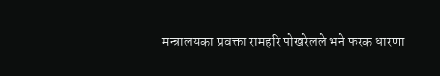मन्त्रालयका प्रवक्ता रामहरि पोखरेलले भने फरक धारणा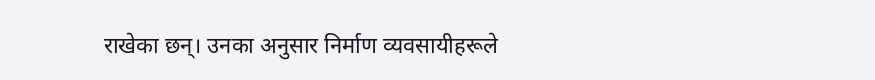राखेका छन्। उनका अनुसार निर्माण व्यवसायीहरूले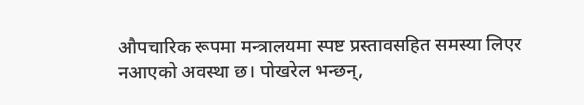औपचारिक रूपमा मन्त्रालयमा स्पष्ट प्रस्तावसहित समस्या लिएर नआएको अवस्था छ। पोखरेल भन्छन्,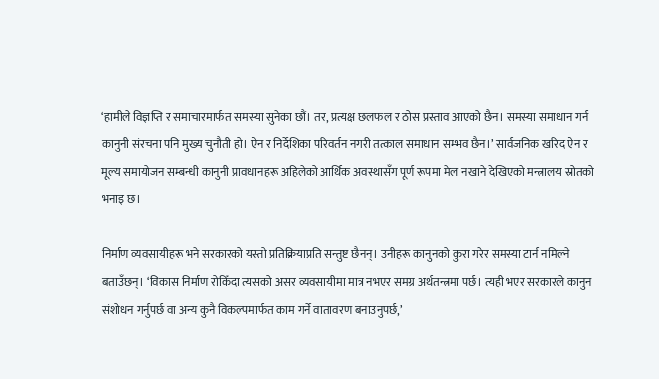‘हामीले विज्ञप्ति र समाचारमार्फत समस्या सुनेका छौं। तर, प्रत्यक्ष छलफल र ठोस प्रस्ताव आएको छैन। समस्या समाधान गर्न कानुनी संरचना पनि मुख्य चुनौती हो। ऐन र निर्देशिका परिवर्तन नगरी तत्काल समाधान सम्भव छैन।’ सार्वजनिक खरिद ऐन र मूल्य समायोजन सम्बन्धी कानुनी प्रावधानहरू अहिलेको आर्थिक अवस्थासँग पूर्ण रूपमा मेल नखाने देखिएको मन्त्रालय स्रोतको भनाइ छ।

निर्माण व्यवसायीहरू भने सरकारको यस्तो प्रतिक्रियाप्रति सन्तुष्ट छैनन्। उनीहरू कानुनको कुरा गरेर समस्या टार्न नमिल्ने बताउँछन्। ‘विकास निर्माण रोकिँदा त्यसको असर व्यवसायीमा मात्र नभएर समग्र अर्थतन्त्रमा पर्छ। त्यही भएर सरकारले कानुन संशोधन गर्नुपर्छ वा अन्य कुनै विकल्पमार्फत काम गर्ने वातावरण बनाउनुपर्छ,’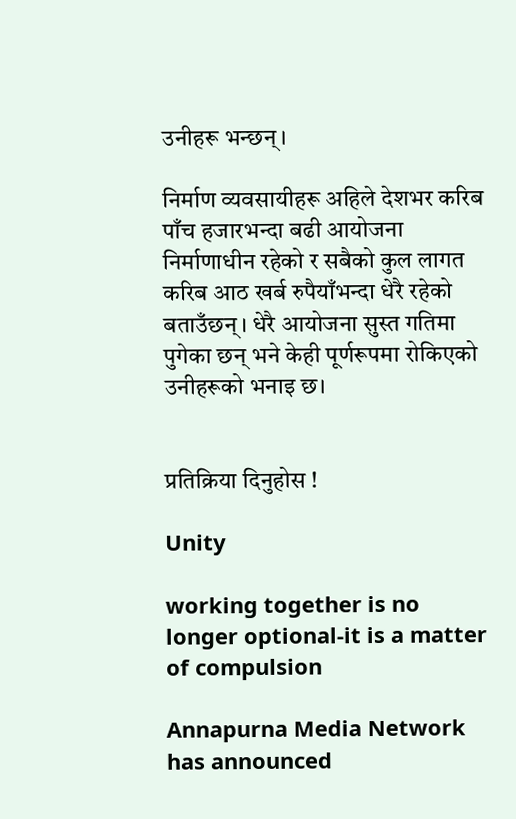उनीहरू भन्छन्।

निर्माण व्यवसायीहरू अहिले देशभर करिब पाँच हजारभन्दा बढी आयोजना निर्माणाधीन रहेको र सबैको कुल लागत करिब आठ खर्ब रुपैयाँभन्दा धेरै रहेको बताउँछन्। धेरै आयोजना सुस्त गतिमा पुगेका छन् भने केही पूर्णरूपमा रोकिएको उनीहरूको भनाइ छ।


प्रतिक्रिया दिनुहोस !

Unity

working together is no longer optional-it is a matter of compulsion

Annapurna Media Network has announced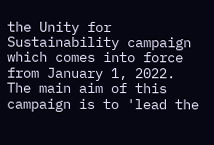the Unity for Sustainability campaign which comes into force from January 1, 2022. The main aim of this campaign is to 'lead the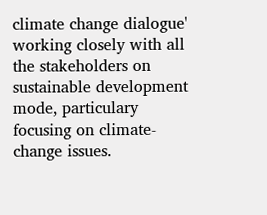climate change dialogue' working closely with all the stakeholders on sustainable development mode, particulary focusing on climate-change issues.